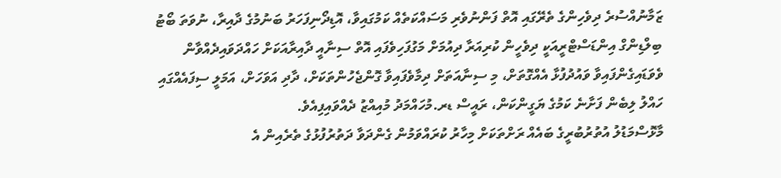ޒަމާނުއްސުރެ ދިވެހިންގެ ތެރޭގައި އޮތް ފަންނުވެރި މަސައްކަތެއް ކަމުގައިވާ، އޮޑިދޯނިފަހަރު ބަނުމުގެ ދާއިރާ، ނުވަތަ ބޯޓު ބިލްޑިންގް އިންޑަސްޓްރީއަކީ ދިވެހީން ކުރިއަރާ ދިއުމަށް މަގުފަހިވެފައި އޮތް ސިނާއީ ދާއިރާއަކަށް ހައްދަވައިދެއްވާން ވެވަޑައިގެންފައިވާ ވައުދުފުޅާ އެއްގޮތަށް، މި ސިނާއަތަށް ދިމާވެފައިވާ ގޮންޖެހުންތަކަށް، ދާދި އަވަހަށް، އަމަލީ ސިފައެއްގައި ހައްލު ލިބެން ފަށާނެ ކަމުގެ ޔަގީންކަން، ރައީސް ޑރ.މުހައްމަދު މުއިއްޒު ދެއްވައިފިއެވެ.
މާޅޮސްމަޑުލު އުތުރުބުރީގެ ބައެއް ރަށްތަކަށް މިހާރު ކުރައްވަމުން ގެންދަވާ ދަތުރުފުޅުގެ ތެރެއިން އެ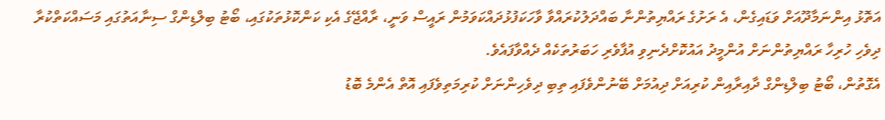އަތޮޅު އިންނަމާދޫއަށް ވަޑައިގެން، އެ ރަށުގެ ރައްޔިތުންނާ ބައްދަލުކުރައްވާ ވާހަކަފުޅުދައްކަވަމުން ރައީސް ވަނީ، ރާއްޖޭގެ އެކި ކަންކޮޅުތަކުގައި، ބޯޓު ބިލްޑިންގް ސިނާއަތުގައި މަސައްކަތްކުރާ ދިވެހި ހުރިހާ ރައްޔިތުންނަށް އުންމީދު އައުކޮށްދެނިވި އުފާވެރި ހަބަރުތަކެއް ދެއްވާފައެވެ.
އެގޮތުން، ބޯޓު ބިލްޑިންގް ދާއިރާއިން ކުރިއަށް ދިއުމަށް ބޭނުންވެފައި ތިބި ދިވެހިންނަށް ކުރިމަތިވެފައި އޮތް އެންމެ ބޮޑު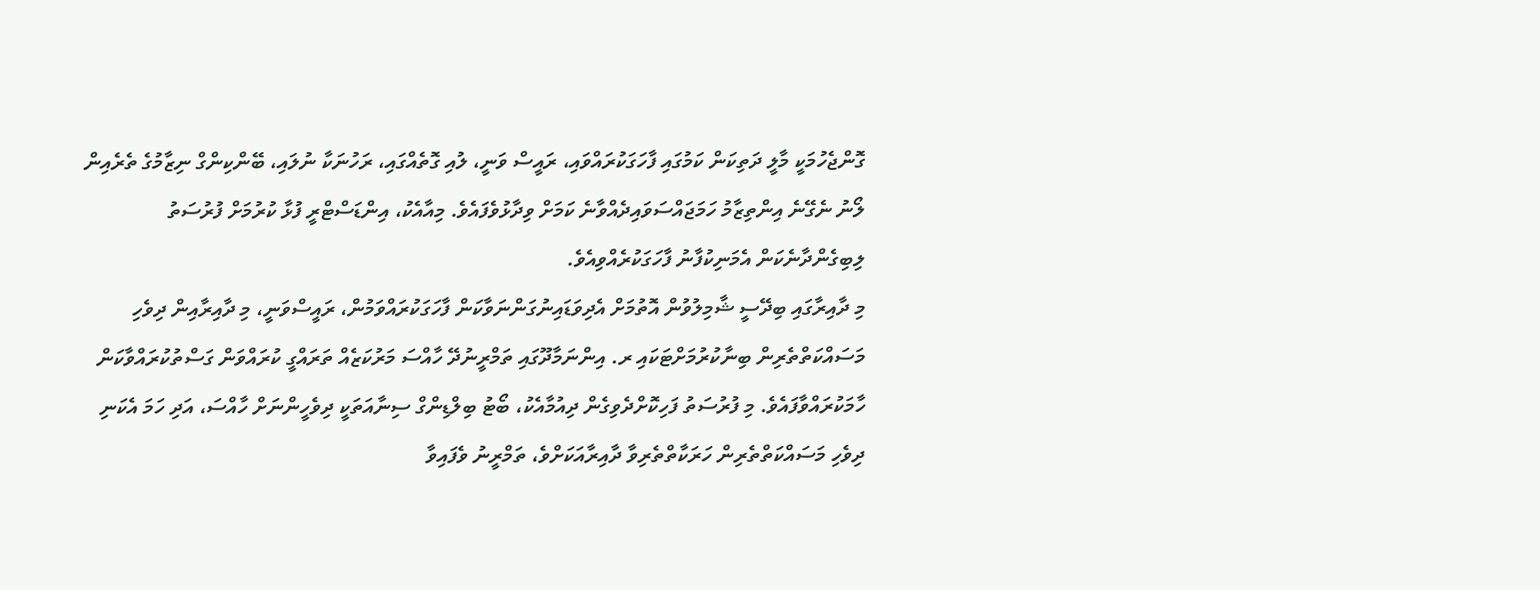ގޮންޖެހުމަކީ މާލީ ދަތިކަން ކަމުގައި ފާހަގަކުރައްވައި، ރައީސް ވަނީ، ލުއި ގޮތެއްގައި، ރަހުނަކާ ނުލައި، ބޭންކިންގް ނިޒާމުގެ ތެރެއިން ލޯނު ނެގޭނެ އިންތިޒާމު ހަމަޖައްސަވައިދެއްވާނެ ކަމަށް ވިދާޅުވެފައެވެ. މިއާއެކު، އިންޑަސްޓްރީ ފުޅާ ކުރުމަށް ފުރުސަތު ލިބިގެންދާނެކަން އެމަނިކުފާނު ފާހަގަކުރެއްވިއެވެ.
މި ދާއިރާގައި ބިދޭސީ ޝާމިލުވުން އޮތުމަށް އެދިވަޑައިނުގަންނަވާކަން ފާހަގަކުރައްވަމުން، ރައީސްވަނީ، މި ދާއިރާއިން ދިވެހި މަސައްކަތްތެރިން ބިނާކުރުމަށްޓަކައި ރ. އިންނަމާދޫގައި ތަމްރީނުދޭ ހާއްސަ މަރުކަޒެއް ތަރައްގީ ކުރައްވަން ގަސްތުކުރައްވާކަން ހާމަކުރައްވާފައެވެ. މި ފުރުސަތު ފަހިކޮށްދެވިގެން ދިއުމާއެކު، ބޯޓު ބިލްޑިންގް ސިނާއަތަކީ ދިވެހީންނަށް ހާއްސަ، އަދި ހަމަ އެކަނި ދިވެހި މަސައްކަތްތެރިން ހަރަކާތްތެރިވާ ދާއިރާއަކަށްވެ، ތަމްރީނު ވެފައިވާ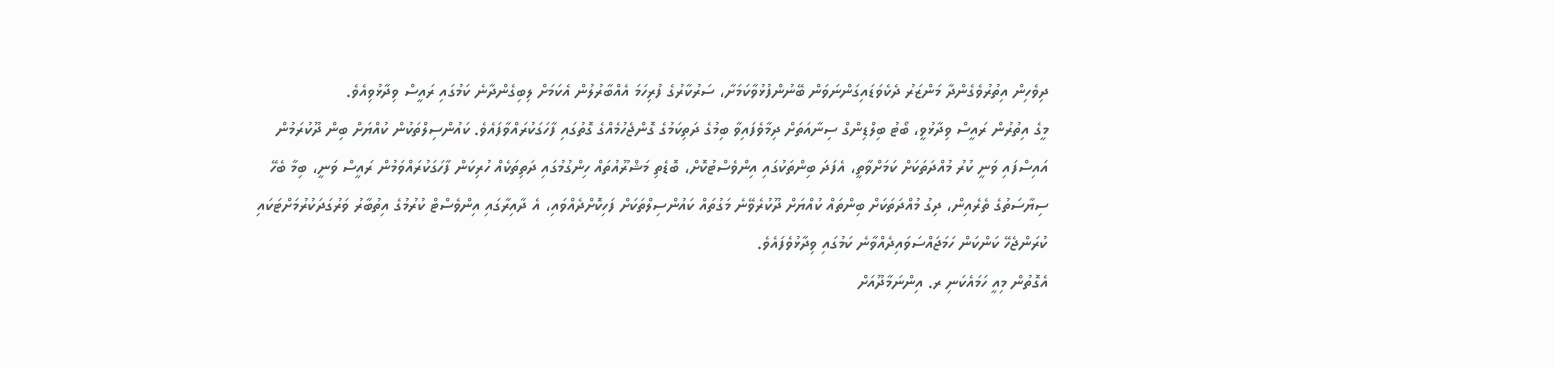ދިވެހިން އިތުރުވެގެންދާ މަންޒަރު ދެކެވަޑައިގަންނަވަން ބޭނުންފުޅުވާކަމަށާ، ސަރުކާރުގެ ފުރިހަމަ އެއްބާރުލުން އެކަމަށް ލިބިގެންދާނެ ކަމުގައި ރައީސް ވިދާޅުވިއެވެ.
މީގެ އިތުރުން ރައީސް ވިދާޅުވީ، ބޯޓު ބިލްޑިންގް ސިނާއަތަށް ދިމާވެފައިވާ ބިމުގެ ދަތިކަމުގެ ގޮންޖެހުމެއްގެ ގޮތުގައި ފާހަގަކުރައްވާފައެވެ. ކައުންސިލްތަކުން ކުއްޔަށް ބިން ދޫކުރަމުން އައިސްފައި ވަނީ ކުރު މުއްދަތަކަށް ކަމަށްވާތީ، އެފަދަ ބިންތަކުގައި އިންވެސްޓުކޮށް، ބޮޑެތި މަޝްރޫއުތައް ހިންގުމުގައި ދަތިތަކެއް ހުރިކަން ފާހަގަކުރައްވަމުން ރައީސް ވަނީ، ބިމާ ބެހޭ ސިޔާސަތުގެ ތެރެއިން، ދިގު މުއްދަތަކަށް ބިންތައް ކުއްޔަށް ދޫކުރެވޭނެ މަގުތައް ކައުންސިލްތަކަށް ފަހިކޮށްދެއްވައި، އެ ދާއިރާގައި އިންވެސްޓް ކުރުމުގެ އިތުބާރު ވަރުގަދަކުރުމަށްޓަކައި ކުރަންޖެހޭ ކަންކަން ހަމަޖައްސަވައިދެއްވާނެ ކަމުގައި ވިދާޅުވެފައެވެ.
އެގޮތުން މިއީ ހަމައެކަނި ރ. އިންނަމާދޫއަށް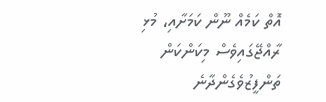އޮތް ކަމެއް ނޫން ކަމަށާއި، މުޅި ރާއްޖޭގައިވެސް މިކަންކަން ތަންފީޒުވެގެންދާނެ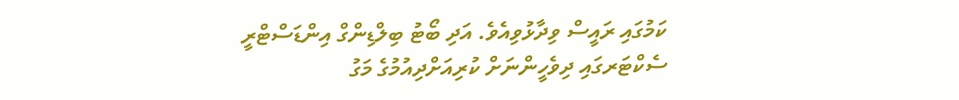ކަމުގައި ރައީސް ވިދާޅުވިއެވެ. އަދި ބޯޓު ބިލްޑިންގް އިންޑަސްޓްރީ ސެކްޓަރގައި ދިވެހީންނަށް ކުރިއަށްދިއުމުގެ މަގު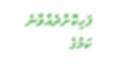ފަހިކޮށްދެއްވާނެ ކަމުގެ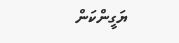ޔަގީންކަން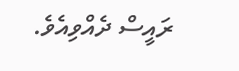ރައީސް ދެއްވިއެވެ.